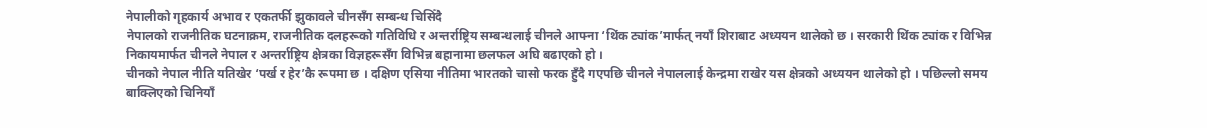नेपालीको गृहकार्य अभाव र एकतर्फी झुकावले चीनसँग सम्बन्ध चिसिँदै
नेपालको राजनीतिक घटनाक्रम, राजनीतिक दलहरूको गतिविधि र अन्तर्राष्ट्रिय सम्बन्धलाई चीनले आफ्ना ‘थिंक ट्यांक’मार्फत् नयाँ शिराबाट अध्ययन थालेको छ । सरकारी थिंक ट्यांक र विभिन्न निकायमार्फत चीनले नेपाल र अन्तर्राष्ट्रिय क्षेत्रका विज्ञहरूसँग विभिन्न बहानामा छलफल अघि बढाएको हो ।
चीनको नेपाल नीति यतिखेर ‘पर्ख र हेर’कै रूपमा छ । दक्षिण एसिया नीतिमा भारतको चासो फरक हुँदै गएपछि चीनले नेपाललाई केन्द्रमा राखेर यस क्षेत्रको अध्ययन थालेको हो । पछिल्लो समय बाक्लिएको चिनियाँ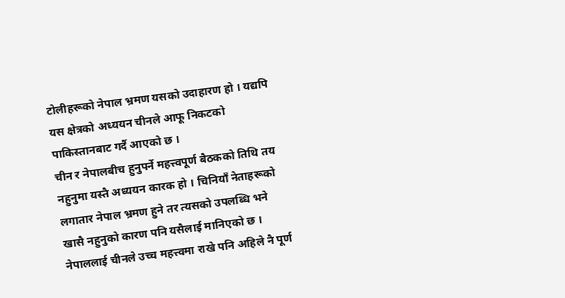टोलीहरूको नेपाल भ्रमण यसको उदाहारण हो । यद्यपि यस क्षेत्रको अध्ययन चीनले आफू निकटको पाकिस्तानबाट गर्दै आएको छ ।
चीन र नेपालबीच हुनुपर्ने महत्त्वपूर्ण बैठकको तिथि तय नहुनुमा यस्तै अध्ययन कारक हो । चिनियाँ नेताहरूको लगातार नेपाल भ्रमण हुने तर त्यसको उपलब्धि भने खासै नहुनुको कारण पनि यसैलाई मानिएको छ । नेपाललाई चीनले उच्च महत्त्वमा राखे पनि अहिले नै पूर्ण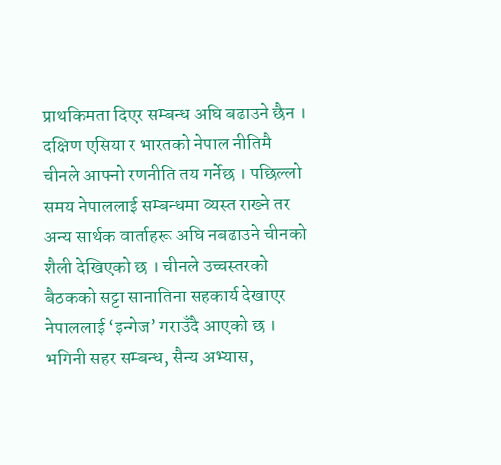प्राथकिमता दिएर सम्बन्ध अघि बढाउने छैन । दक्षिण एसिया र भारतको नेपाल नीतिमै चीनले आफ्नो रणनीति तय गर्नेछ । पछिल्लो समय नेपाललाई सम्बन्धमा व्यस्त राख्ने तर अन्य सार्थक वार्ताहरू अघि नबढाउने चीनको शैली देखिएको छ । चीनले उच्चस्तरको बैठकको सट्टा सानातिना सहकार्य देखाएर नेपाललाई ‘इन्गेज’ गराउँदै आएको छ । भगिनी सहर सम्बन्ध, सैन्य अभ्यास,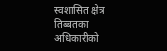स्वशासित क्षेत्र तिब्बतका अधिकारीको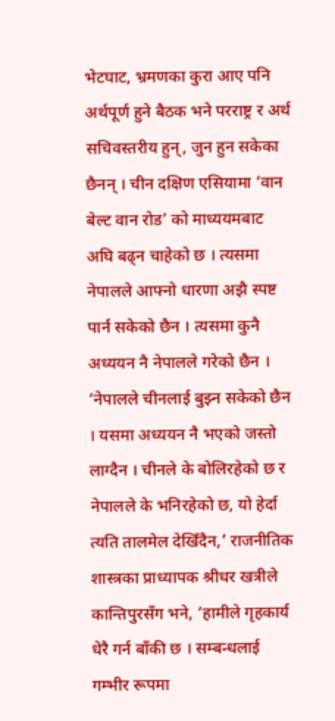भेटघाट, भ्रमणका कुरा आए पनि अर्थपूर्ण हुने बैठक भने परराष्ट्र र अर्थ सचिवस्तरीय हुन्, जुन हुन सकेका छैनन् । चीन दक्षिण एसियामा ‘वान बेल्ट वान रोड’ को माध्ययमबाट अघि बढ्न चाहेको छ । त्यसमा नेपालले आफ्नो धारणा अझै स्पष्ट पार्न सकेको छैन । त्यसमा कुनै अध्ययन नै नेपालले गरेको छैन ।
‘नेपालले चीनलाई बुझ्न सकेको छैन । यसमा अध्ययन नै भएको जस्तो लाग्दैन । चीनले के बोलिरहेको छ र नेपालले के भनिरहेको छ, यो हेर्दा त्यति तालमेल देखिँदैन,’ राजनीतिक शास्त्रका प्राध्यापक श्रीधर खत्रीले कान्तिपुरसँग भने, ‘हामीले गृहकार्य धेरै गर्न बाँकी छ । सम्बन्धलाई गम्भीर रूपमा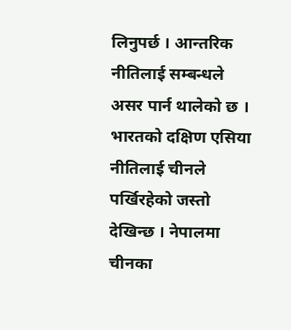लिनुपर्छ । आन्तरिक नीतिलाई सम्बन्धले असर पार्न थालेको छ । भारतको दक्षिण एसिया नीतिलाई चीनले पर्खिरहेको जस्तो देखिन्छ । नेपालमा चीनका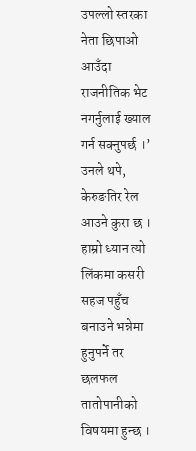उपल्लो स्तरका नेता छिपाओ आउँदा राजनीतिक भेट नगर्नुलाई ख्याल गर्न सक्नुपर्छ ।’
उनले थपे, केरुङतिर रेल आउने कुरा छ । हाम्रो ध्यान त्यो लिंकमा कसरी सहज पहुँच बनाउने भन्नेमा हुनुपर्ने तर छलफल तातोपानीको विषयमा हुन्छ ।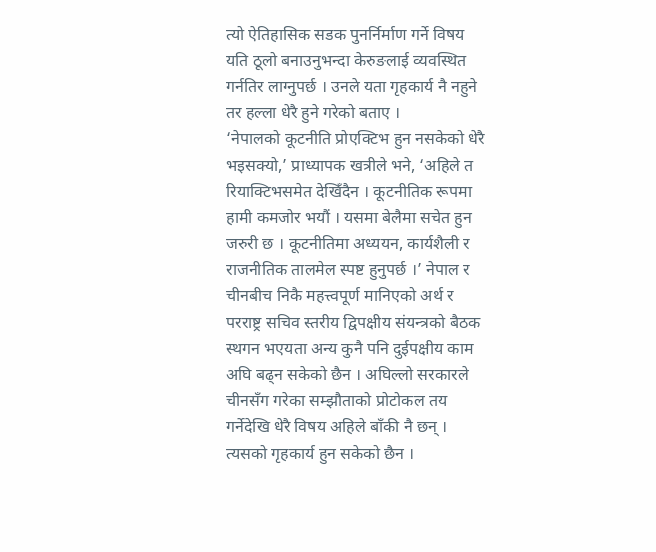त्यो ऐतिहासिक सडक पुनर्निर्माण गर्ने विषय यति ठूलो बनाउनुभन्दा केरुङलाई व्यवस्थित गर्नतिर लाग्नुपर्छ । उनले यता गृहकार्य नै नहुने तर हल्ला धेरै हुने गरेको बताए ।
‘नेपालको कूटनीति प्रोएक्टिभ हुन नसकेको धेरै भइसक्यो,’ प्राध्यापक खत्रीले भने, ‘अहिले त रियाक्टिभसमेत देखिँदैन । कूटनीतिक रूपमा हामी कमजोर भयौं । यसमा बेलैमा सचेत हुन जरुरी छ । कूटनीतिमा अध्ययन, कार्यशैली र राजनीतिक तालमेल स्पष्ट हुनुपर्छ ।’ नेपाल र चीनबीच निकै महत्त्वपूर्ण मानिएको अर्थ र परराष्ट्र सचिव स्तरीय द्विपक्षीय संयन्त्रको बैठक स्थगन भएयता अन्य कुनै पनि दुईपक्षीय काम अघि बढ्न सकेको छैन । अघिल्लो सरकारले चीनसँग गरेका सम्झौताको प्रोटोकल तय गर्नेदेखि धेरै विषय अहिले बाँकी नै छन् । त्यसको गृहकार्य हुन सकेको छैन ।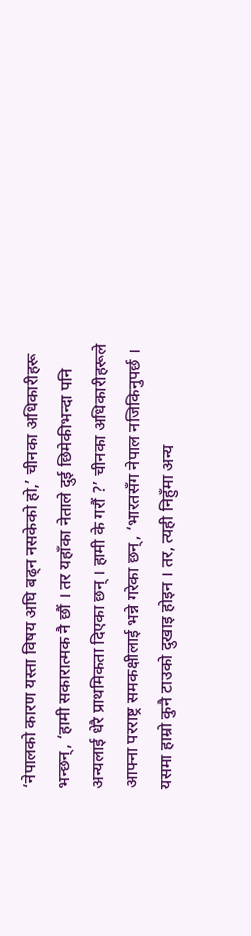‘नेपालको कारण यस्ता विषय अघि बढ्न नसकेको हो,’ चीनका अधिकारीहरू भन्छन्, ‘हामी सकारात्मक नै छौं । तर यहाँका नेताले दुई छिमेकीभन्दा पनि अन्यलाई धेरै प्राथमिकता दिएका छन् । हामी के गरौं ?’ चीनका अधिकारीहरूले आफ्ना परराष्ट्र समकक्षीलाई भन्ने गरेका छन्, ‘भारतसँग नेपाल नजिकिनुपर्छ । यसमा हाम्रो कुनै टाउको दुखाइ होइन । तर, त्यही निहुँमा अन्य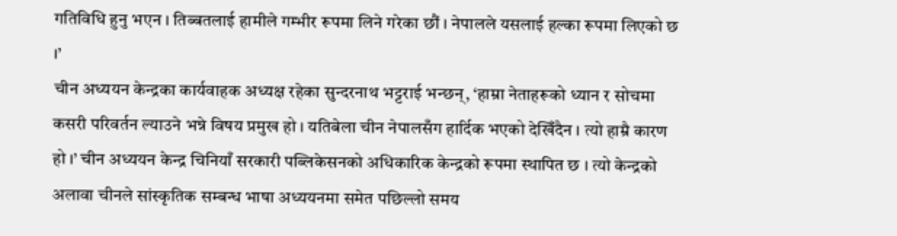गतिविधि हुनु भएन । तिब्बतलाई हामीले गम्भीर रूपमा लिने गरेका छौं । नेपालले यसलाई हल्का रूपमा लिएको छ ।’
चीन अध्ययन केन्द्रका कार्यवाहक अध्यक्ष रहेका सुन्दरनाथ भट्टराई भन्छन्, ‘हाम्रा नेताहरूको ध्यान र सोचमा कसरी परिवर्तन ल्याउने भन्ने विषय प्रमुख हो । यतिबेला चीन नेपालसँग हार्दिक भएको देखिँदैन । त्यो हाम्रै कारण हो ।’ चीन अध्ययन केन्द्र चिनियाँ सरकारी पब्लिकेसनको अधिकारिक केन्द्रको रूपमा स्थापित छ । त्यो केन्द्रको अलावा चीनले सांस्कृतिक सम्बन्ध भाषा अध्ययनमा समेत पछिल्लो समय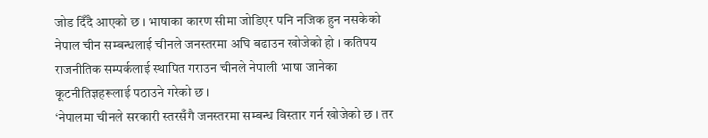जोड दिँदै आएको छ । भाषाका कारण सीमा जोडिएर पनि नजिक हुन नसकेको नेपाल चीन सम्बन्धलाई चीनले जनस्तरमा अघि बढाउन खोजेको हो । कतिपय राजनीतिक सम्पर्कलाई स्थापित गराउन चीनले नेपाली भाषा जानेका कूटनीतिज्ञहरूलाई पठाउने गरेको छ ।
‘नेपालमा चीनले सरकारी स्तरसँगै जनस्तरमा सम्बन्ध विस्तार गर्न खोजेको छ । तर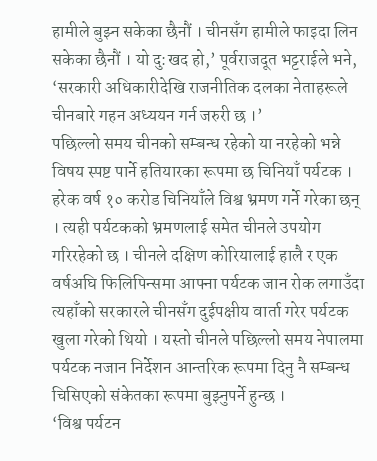हामीले बुझ्न सकेका छैनौं । चीनसँग हामीले फाइदा लिन सकेका छैनौं । यो दु:खद हो,’ पूर्वराजदूत भट्टराईले भने, ‘सरकारी अधिकारीदेखि राजनीतिक दलका नेताहरूले चीनबारे गहन अध्ययन गर्न जरुरी छ ।’
पछिल्लो समय चीनको सम्बन्ध रहेको या नरहेको भन्ने विषय स्पष्ट पार्ने हतियारका रूपमा छ चिनियाँ पर्यटक । हरेक वर्ष १० करोड चिनियाँले विश्व भ्रमण गर्ने गरेका छन् । त्यही पर्यटकको भ्रमणलाई समेत चीनले उपयोग गरिरहेको छ । चीनले दक्षिण कोरियालाई हालै र एक वर्षअघि फिलिपिन्समा आफ्ना पर्यटक जान रोक लगाउँदा त्यहाँको सरकारले चीनसँग दुईपक्षीय वार्ता गरेर पर्यटक खुला गरेको थियो । यस्तो चीनले पछिल्लो समय नेपालमा पर्यटक नजान निर्देशन आन्तरिक रूपमा दिनु नै सम्बन्ध चिसिएको संकेतका रूपमा बुझ्नुपर्ने हुन्छ ।
‘विश्व पर्यटन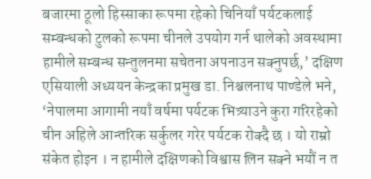बजारमा ठूलो हिस्साका रूपमा रहेको चिनियाँ पर्यटकलाई सम्बन्धको टुलको रूपमा चीनले उपयोग गर्न थालेको अवस्थामा हामीले सम्बन्ध सन्तुलनमा सचेतना अपनाउन सक्नुपर्छ,’ दक्षिण एसियाली अध्ययन केन्द्रका प्रमुख डा. निश्चलनाथ पाण्डेले भने, ‘नेपालमा आगामी नयाँ वर्षमा पर्यटक भित्र्याउने कुरा गरिरहेको चीन अहिले आन्तरिक सर्कुलर गरेर पर्यटक रोक्दै छ । यो राम्रो संकेत होइन । न हामीले दक्षिणको विश्वास लिन सक्ने भयौं न त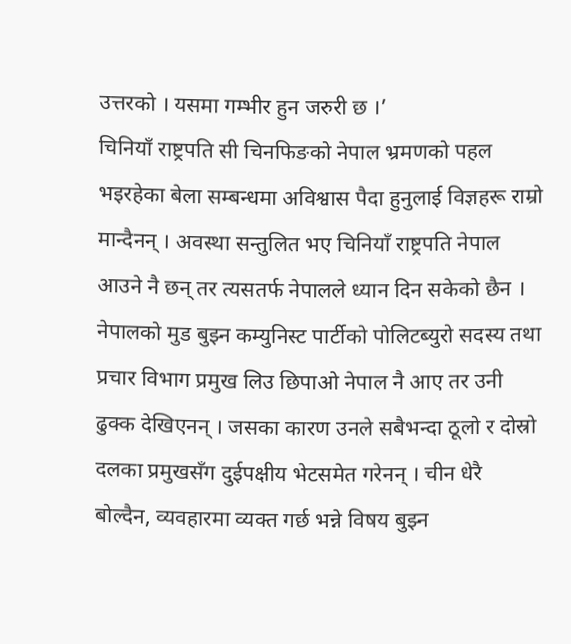उत्तरको । यसमा गम्भीर हुन जरुरी छ ।’
चिनियाँ राष्ट्रपति सी चिनफिङको नेपाल भ्रमणको पहल भइरहेका बेला सम्बन्धमा अविश्वास पैदा हुनुलाई विज्ञहरू राम्रो मान्दैनन् । अवस्था सन्तुलित भए चिनियाँ राष्ट्रपति नेपाल आउने नै छन् तर त्यसतर्फ नेपालले ध्यान दिन सकेको छैन । नेपालको मुड बुझ्न कम्युनिस्ट पार्टीको पोलिटब्युरो सदस्य तथा प्रचार विभाग प्रमुख लिउ छिपाओ नेपाल नै आए तर उनी ढुक्क देखिएनन् । जसका कारण उनले सबैभन्दा ठूलो र दोस्रो दलका प्रमुखसँग दुईपक्षीय भेटसमेत गरेनन् । चीन धेरै बोल्दैन, व्यवहारमा व्यक्त गर्छ भन्ने विषय बुझ्न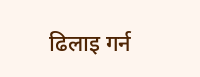ढिलाइ गर्न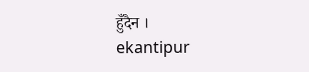हुँदैन ।
ekantipur